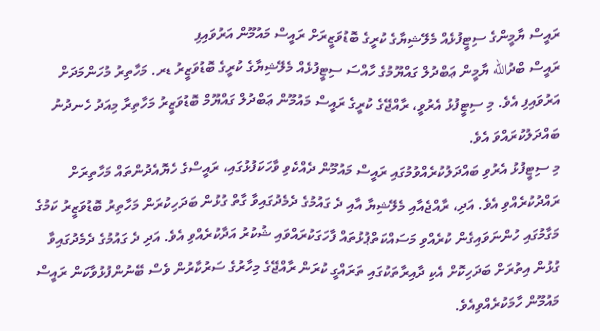ރައީސް ޔާމީންގެ ސިޓީފުޅެއް މެލޭޝިޔާގެ ކުރީގެ ބޮޑުވަޒީރަށް ރައީސް މައުމޫން އަރުވައިފި
ރައީސް ބްދުالله ޔާމީން ޢަބްދުލް ގައްޔޫމުގެ ހާއްސަ ސިޓީފުޅެއް މެލޭޝިޔާގެ ކުރީގެ ބޮޑުވަޒީރު ޑރ. މަހާތިރު މުހަންމަދަށް އަރުވައިފި އެވެ. މި ސިޓީފުޅު އެރުވީ، ރާއްޖޭގެ ކުރީގެ ރައީސް މައުމޫން ޢަބްދުލް ގައްޔޫމް ބޮޑުވަޒީރު މަހާތިރާ މިއަދު ހެނދުނު ބައްދަލުކުރައްވަ އެވެ.
މި ސިޓީފުޅު އެރުވި ބައްދަލުކުރެއްވުމުގައި ރައީސް މައުމޫން ދެއްކެވި ވާހަކަފުޅުގައި، ރައީސްގެ ހެޔޮއެދުންތައް މަހާތިރަށް ރައްދުކުރެއްވި އެވެ. އަދި، ރާއްޖެއާއި މެލޭޝިޔާ އާއި ދެ ގައުމުގެ ދެމެދުގައިވާ ގާތް ގުޅުން ބަދަހިކުރަން މަހާތިރު ބޮޑުވަޒީރު ކަމުގެ މަގާމުގައި ހުންނަވައިގެން ކުރެއްވި މަސައްކަތްޕުޅުތައް ފާހަގަކުރައްވައި ޝުކުރު އަދާކުރެއްވި އެވެ. އަދި ދެ ގައުމުގެ ދެމެދުގައިވާ ގުޅުން އިތުރަށް ބަދަހިކޮށް އެކި ދާއިރާތަކުގައި ތަރައްގީ ކުރަން ރާއްޖޭގެ މިހާރުގެ ސަރުކާރުން ވެސް ބޭނުންފުޅުވާކަން ރައީސް މައުމޫން ހާމަކުރެއްވިއެވެ.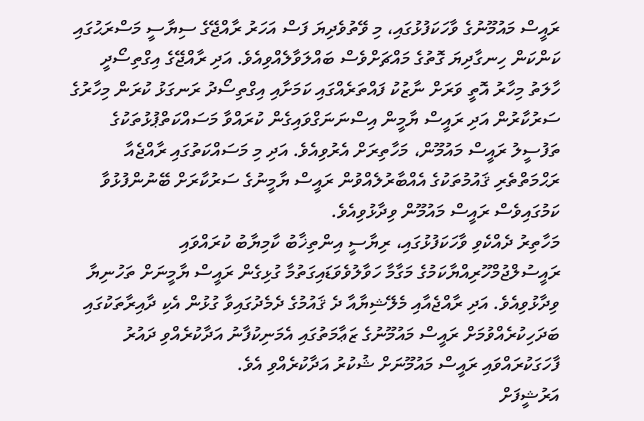ރައީސް މައުމޫނުގެ ވާހަކަފުޅުގައި، މި ވޭތުވެދިޔަ ފަސް އަހަރު ރާއްޖޭގެ ސިޔާސީ މަސްރަޙުގައި ކަންކަން ހިނގާދިޔަ ގޮތުގެ މައްޗަށްވެސް ބައްލަވާލެއްވިއެވެ. އަދި ރާއްޖޭގެ އިގްތިސޯދީ ހާލަތު މިހާރު އޮތީ ވަރަށް ނާޒުކު ފައްތަރެއްގައި ކަމަށާއި އިގްތިސޯދު ރަނގަޅު ކުރަން މިހާރުގެ ސަރުކާރުން އަދި ރައީސް ޔާމީން އިސްނަނަގްވައިގެން ކުރައްވާ މަސައްކަތްޕުޅުތަކުގެ ތަފުސީލު ރައީސް މައުމޫން، މަހާތިރަށް އެރުވިއެވެ. އަދި މި މަސައްކަތުގައި ރާއްޖެއާ ރަޙްމަތްތެރި ޤައުމުތަކުގެ އެއްބާރުލެއްވުން ރައީސް ޔާމީނުގެ ސަރުކާރަށް ބޭނުންފުޅުވާ ކަމުގައިވެސް ރައީސް މައުމޫން ވިދާޅުވިއެވެ.
މަހާތިރު ދެއްކެވި ވާހަކަފުޅުގައި، ރިޔާސީ އިންތިޚާބު ކާމިޔާބު ކުރައްވައި ރައީސުލްޖުމްހޫރިއްޔާކަމުގެ މަގާމާ ހަވާލުވެވަޑައިގަތުމާ ގުޅިގެން ރައީސް ޔާމީނަށް ތަހުނިޔާ ވިދާޅުވިއެވެ. އަދި ރާއްޖެއާއި މެލޭޝިޔާއާ ދެ ޤައުމުގެ ދެމެދުގައިވާ ގުޅުން އެކި ދާއިރާތަކުގައި ބަދަހިކުރެއްވުމަށް ރައީސް މައުމޫނުގެ ޒަޢާމަތުގައި އެމަނިކުފާނު އަދާކުރެއްވި ދައުރު ފާހަގަކުރައްވައި ރައީސް މައުމޫނަށް ޝުކުރު އަދާކުރެއްވި އެވެ.
އަރުޝީފަށް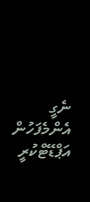ނެގީ
އެންމެފަހުން އަޕްޑޭޓްކުރީ